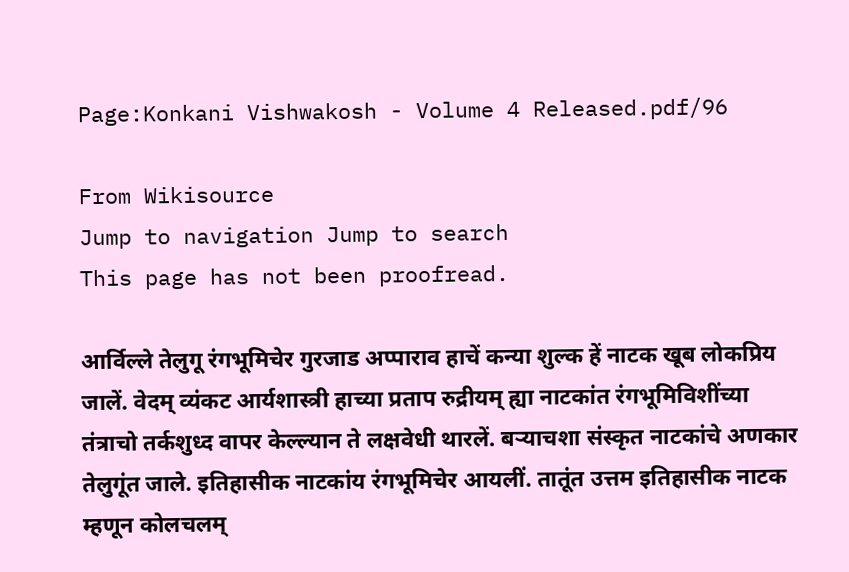Page:Konkani Vishwakosh - Volume 4 Released.pdf/96

From Wikisource
Jump to navigation Jump to search
This page has not been proofread.

आर्विल्ले तेलुगू रंगभूमिचेर गुरजाड अप्पाराव हाचें कन्या शुल्क हें नाटक खूब लोकप्रिय जालें. वेदम् व्यंकट आर्यशास्त्री हाच्या प्रताप रुद्रीयम् ह्या नाटकांत रंगभूमिविशींच्या तंत्राचो तर्कशुध्द वापर केल्ल्यान ते लक्षवेधी थारलें. बऱ्याचशा संस्कृत नाटकांचे अणकार तेलुगूंत जाले. इतिहासीक नाटकांय रंगभूमिचेर आयलीं. तातूंत उत्तम इतिहासीक नाटक म्हणून कोलचलम्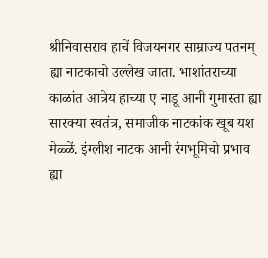श्रीनिवासराव हाचें विजयनगर साम्राज्य पतनम् ह्या नाटकाचो उल्लेख जाता. भाशांतराच्या काळांत आत्रेय हाच्या ए नाडू आनी गुमास्ता ह्या सारक्या स्वतंत्र, समाजीक नाटकांक खूब यश मेळ्ळें. इंग्लीश नाटक आनी रंगभूमिचो प्रभाव ह्या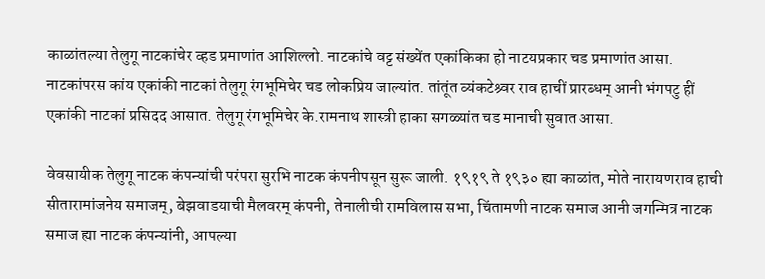काळांतल्या तेलुगू नाटकांचेर व्हड प्रमाणांत आशिल्लो. नाटकांचे वट्ट संख्येंत एकांकिका हो नाटयप्रकार चड प्रमाणांत आसा. नाटकांपरस कांय एकांकी नाटकां तेलुगू रंगभूमिचेर चड लोकप्रिय जाल्यांत. तांतूंत व्यंकटेश्र्वर राव हाचीं प्रारब्धम् आनी भंगपटु हीं एकांकी नाटकां प्रसिदद आसात. तेलुगू रंगभूमिचेर के.रामनाथ शास्त्री हाका सगळ्यांत चड मानाची सुवात आसा.

वेवसायीक तेलुगू नाटक कंपन्यांची परंपरा सुरभि नाटक कंपनीपसून सुरू जाली. १९१९ ते १९३० ह्या काळांत, मोते नारायणराव हाची सीतारामांजनेय समाजम्, बेझवाडयाची मैलवरम् कंपनी, तेनालीची रामविलास सभा, चिंतामणी नाटक समाज आनी जगन्मित्र नाटक समाज ह्या नाटक कंपन्यांनी, आपल्या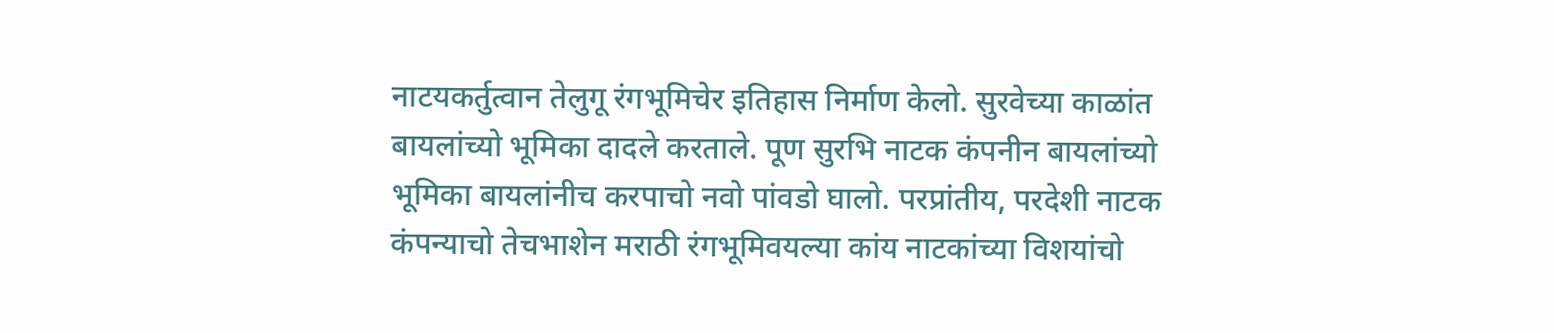नाटयकर्तुत्वान तेलुगू रंगभूमिचेर इतिहास निर्माण केलो. सुरवेच्या काळांत बायलांच्यो भूमिका दादले करताले. पूण सुरभि नाटक कंपनीन बायलांच्यो भूमिका बायलांनीच करपाचो नवो पांवडो घालो. परप्रांतीय, परदेशी नाटक कंपन्याचो तेचभाशेन मराठी रंगभूमिवयल्या कांय नाटकांच्या विशयांचो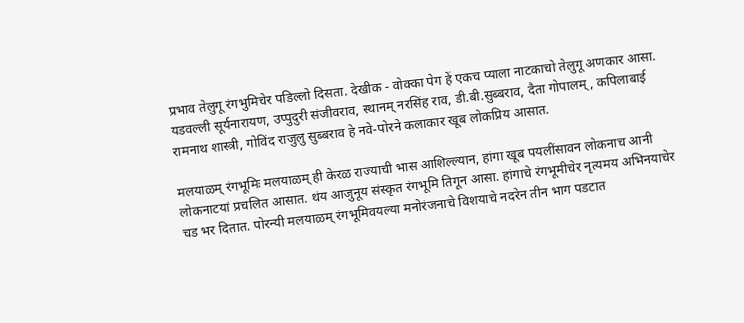प्रभाव तेलुगू रंगभुमिचेर पडिल्लो दिसता. देखीक - वोक्का पेग हें एकच प्याला नाटकाचो तेलुगू अणकार आसा. यडवल्ली सूर्यनारायण, उप्पुदुरी संजीवराव, स्थानम् नरसिंह राव, डी.बी.सुब्बराव, दैता गोपालम्, कपिलाबाई रामनाथ शास्त्री, गोविंद राजुलु सुब्बराव हे नवे-पोरने कलाकार खूब लोकप्रिय आसात.

मलयाळम् रंगभूमिः मलयाळम् ही केरळ राज्याची भास आशिल्ल्यान, हांगा खूब पयलींसावन लोकनाच आनी लोकनाटयां प्रचलित आसात. थंय आजुनूय संस्कृत रंगभूमि तिगून आसा. हांगाचे रंगभूमीचेर नृत्यमय अभिनयाचेर चड भर दितात. पोरन्यी मलयाळम् रंगभूमिवयल्या मनोरंजनाचे विशयाचे नदरेन तीन भाग पडटात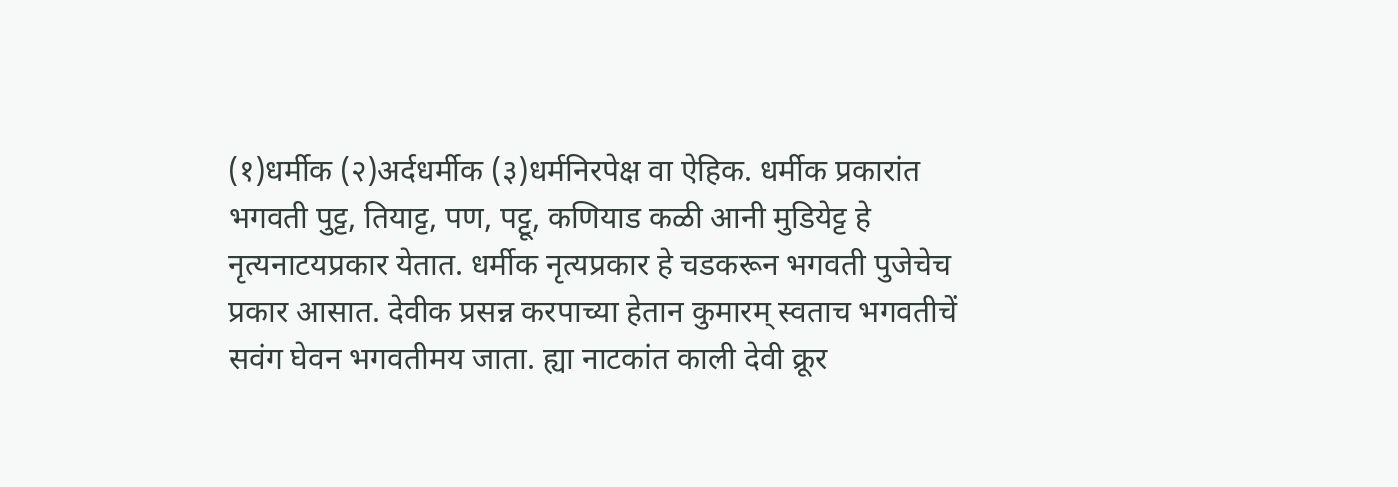(१)धर्मीक (२)अर्दधर्मीक (३)धर्मनिरपेक्ष वा ऐहिक. धर्मीक प्रकारांत भगवती पुट्ट, तियाट्ट, पण, पट्टू, कणियाड कळी आनी मुडियेट्ट हे नृत्यनाटयप्रकार येतात. धर्मीक नृत्यप्रकार हे चडकरून भगवती पुजेचेच प्रकार आसात. देवीक प्रसन्न करपाच्या हेतान कुमारम् स्वताच भगवतीचें सवंग घेवन भगवतीमय जाता. ह्या नाटकांत काली देवी क्रूर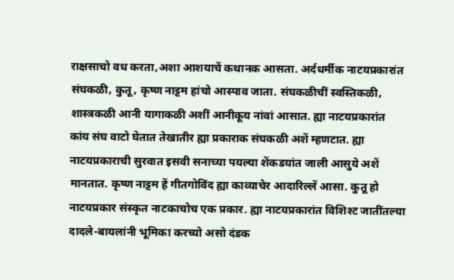राक्षसाचो वध करता,अशा आशयाचें कथानक आसता. अर्दधर्मीक नाटयप्रकारांत संघकळी, कुतू, कृष्ण नाट्टम हांचो आस्पाव जाता. संघकळीचीं स्वस्तिकळी, शास्त्रकळी आनी यागाकळी अशीं आनीकूय नांवां आसात. ह्या नाटयप्रकारांत कांय संघ वाटो घेतात तेखातीर ह्या प्रकाराक संघकळी अशें म्हणटात. ह्या नाटयप्रकाराची सुरवात इसवी सनाच्या पयल्या शेंकडयांत जाली आसुये अशें मानतात. कृष्ण नाट्टम हें गीतगोविंद ह्या काव्याचेर आदारिल्लें आसा. कुतू हो नाटयप्रकार संस्कृत नाटकाचोच एक प्रकार. ह्या नाटयप्रकारांत विशिश्ट जातींतल्या दादले-बायलांनी भूमिका करच्यो असो दंडक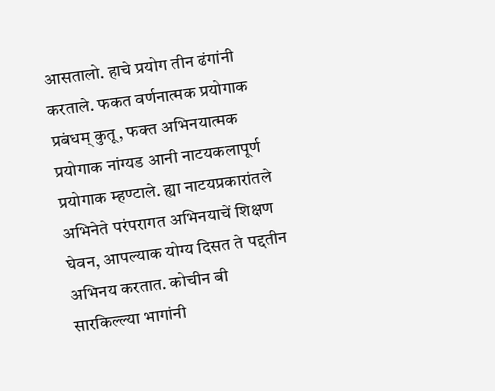आसतालो. हाचे प्रयोग तीन ढंगांनी करताले. फकत वर्णनात्मक प्रयोगाक प्रबंधम् कुतू, फक्त अभिनयात्मक प्रयोगाक नांग्यड आनी नाटयकलापूर्ण प्रयोगाक म्हण्टाले. ह्या नाटयप्रकारांतले अभिनेते परंपरागत अभिनयाचें शिक्षण घेवन, आपल्याक योग्य दिसत ते पद्दतीन अभिनय करतात. कोचीन बी सारकिल्ल्या भागांनी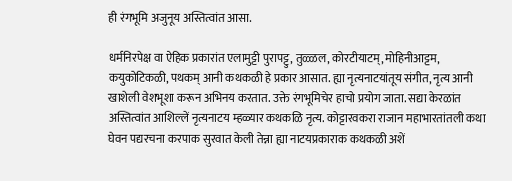ही रंगभूमि अजुनूय अस्तित्वांत आसा.

धर्मनिरपेक्ष वा ऐहिक प्रकारांत एलामुट्टी पुरापट्टु, तुळ्ळल, कोरटीयाटम्, मोहिनीआट्टम, कयुकोटिकळी, पथकम् आनी कथकळी हे प्रकार आसात. ह्या नृत्यनाटयांतूय संगीत, नृत्य आनी खाशेली वेशभूशा करून अभिनय करतात. उक्ते रंगभूमिचेर हाचो प्रयोग जाता. सद्या केरळांत अस्तित्वांत आशिल्लें नृत्यनाटय म्हळ्यार कथकळि नृत्य. कोट्टारवकरा राजान महाभारतांतली कथा घेवन पद्यरचना करपाक सुरवात केली तेन्ना ह्या नाटयप्रकाराक कथकळी अशें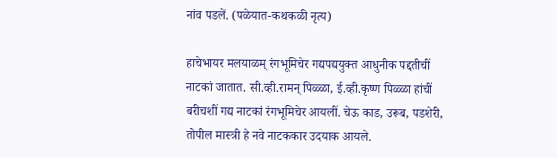नांव पडलें. (पळेयात-कथकळी नृत्य)

हाचेभायर मलयाळम् रंगभूमिचेर गद्यपद्ययुक्त आधुनीक पद्दतीचीं नाटकां जातात. सी.व्ही.रामन् पिळ्ळा, ई.व्ही.कृष्ण पिळ्ळा हांचीं बरीचशीं गद्य नाटकां रंगभूमिचेर आयलीं. चेऊ काड, उरूब, पडशेरी, तोपील मास्त्री हे नवे नाटककार उदयाक आयले.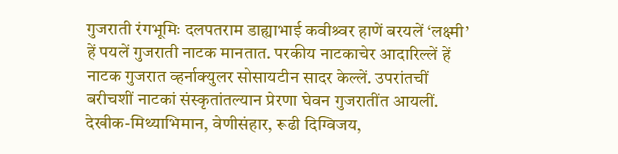गुजराती रंगभूमिः दलपतराम डाह्याभाई कवीश्र्वर हाणें बरयलें ‘लक्ष्मी’ हें पयलें गुजराती नाटक मानतात. परकीय नाटकाचेर आदारिल्लें हें नाटक गुजरात व्हर्नाक्युलर सोसायटीन सादर केल्लें. उपरांतचीं बरीचशीं नाटकां संस्कृतांतल्यान प्रेरणा घेवन गुजरातींत आयलीं. देखीक-मिथ्याभिमान, वेणीसंहार, रूढी दिग्विजय,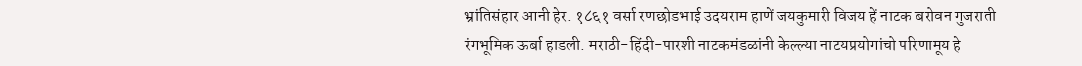भ्रांतिसंहार आनी हेर. १८६१ वर्सा रणछोडभाई उदयराम हाणें जयकुमारी विजय हें नाटक बरोवन गुजराती रंगभूमिक ऊर्बा हाडली. मराठी-हिंदी-पारशी नाटकमंडळांनी केल्ल्या नाटयप्रयोगांचो परिणामूय हे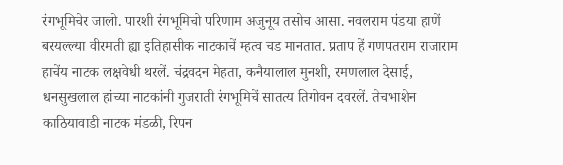रंगभूमिचेर जालो. पारशी रंगभूमिचो परिणाम अजुनूय तसोच आसा. नवलराम पंडया हाणें बरयल्ल्या वीरमती ह्या इतिहासीक नाटकाचें म्हत्व चड मानतात. प्रताप हें गणपतराम राजाराम हाचेंय नाटक लक्षवेधी थरलें. चंद्रवदन मेहता, कनैयालाल मुनशी, रमणलाल देसाई, धनसुखलाल हांच्या नाटकांनी गुजराती रंगभूमिचें सातत्य तिगोवन दवरलें. तेचभाशेन काठियावाडी नाटक मंडळी, रिपन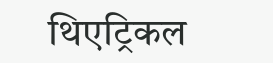थिएट्रिकल